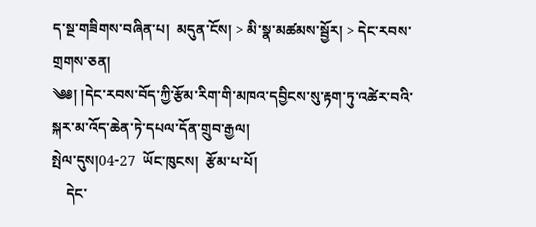ད་སྔ་གཟིགས་བཞིན་པ།  མདུན་ངོས། > མི་སྣ་མཚམས་སྦྱོར། > དེང་རབས་གྲགས་ཅན།
༄༅། །དེང་རབས་བོད་ཀྱི་རྩོམ་རིག་གི་མཁའ་དབྱིངས་སུ་རྟག་ཏུ་འཚེར་བའི་སྐར་མ་འོད་ཆེན་ཏེ་དཔལ་དོན་གྲུབ་རྒྱལ།
སྤེལ་དུས།04-27  ཡོང་ཁུངས།  རྩོམ་པ་པོ།
    དེང་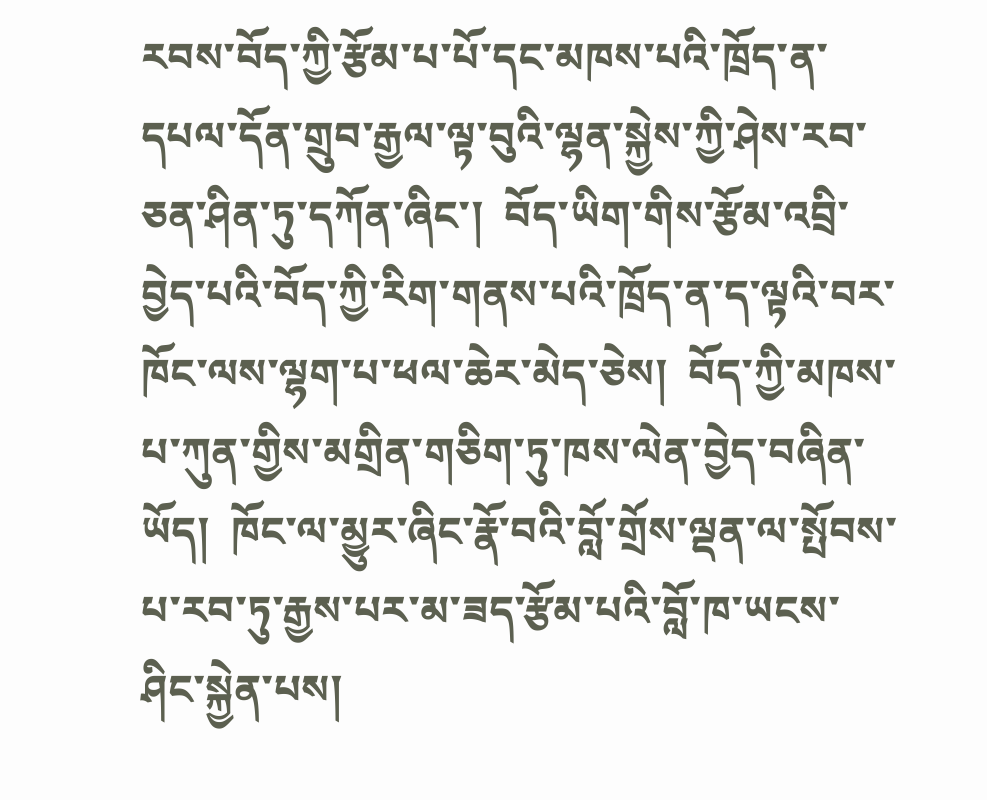རབས་བོད་ཀྱི་རྩོམ་པ་པོ་དང་མཁས་པའི་ཁྲོད་ན་དཔལ་དོན་གྲུབ་རྒྱལ་ལྟ་བུའི་ལྷན་སྐྱེས་ཀྱི་ཤེས་རབ་ཅན་ཤིན་ཏུ་དཀོན་ཞིང་།  བོད་ཡིག་གིས་རྩོམ་འབྲི་བྱེད་པའི་བོད་ཀྱི་རིག་གནས་པའི་ཁྲོད་ན་ད་ལྟའི་བར་ཁོང་ལས་ལྷག་པ་ཕལ་ཆེར་མེད་ཅེས།  བོད་ཀྱི་མཁས་པ་ཀུན་གྱིས་མགྲིན་གཅིག་ཏུ་ཁས་ལེན་བྱེད་བཞིན་ཡོད།  ཁོང་ལ་མྱུར་ཞིང་རྣོ་བའི་བློ་གྲོས་ལྡན་ལ་སྤོབས་པ་རབ་ཏུ་རྒྱས་པར་མ་ཟད་རྩོམ་པའི་བློ་ཁ་ཡངས་ཤིང་སྐྱེན་པས།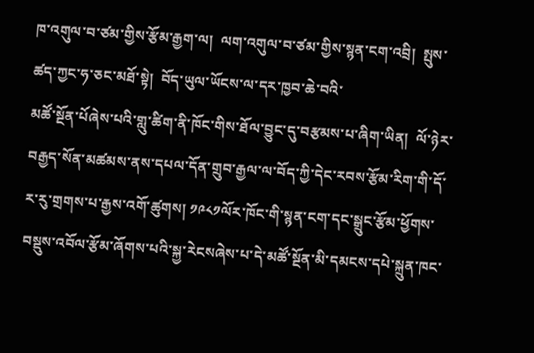ཁ་འགུལ་བ་ཙམ་གྱིས་རྩོམ་རྒྱག་ལ།  ལག་འགུལ་བ་ཙམ་གྱིས་སྙན་ངག་འབྲི།  སྤུས་ཚད་ཀྱང་ཧ་ཅང་མཐོ་སྟེ།  བོད་ཡུལ་ཡོངས་ལ་དར་ཁྱབ་ཆེ་བའི་
མཚོ་སྔོན་པོཞེས་པའི་གླུ་ཚིག་ནི་ཁོང་གིས་ཐོལ་བྱུང་དུ་བརྩམས་པ་ཞིག་ཡིན།  ལོ་ཉེར་བརྒྱད་སོན་མཚམས་ནས་དཔལ་དོན་གྲུབ་རྒྱལ་ལ་བོད་ཀྱི་དེང་རབས་རྩོམ་རིག་གི་དོ་ར་རུ་གྲགས་པ་རྒྱས་འགོ་ཚུགས། ༡༩༨༡ལོར་ཁོང་གི་སྙན་ངག་དང་སྒྲུང་རྩོམ་ཕྱོགས་བསྡུས་འབོལ་རྩོམ་ཞོགས་པའི་སྐྱ་རེངསཞེས་པ་དེ་མཚོ་སྔོན་མི་དམངས་དཔེ་སྐྲུན་ཁང་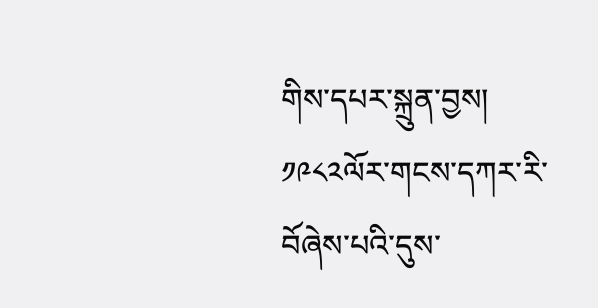གིས་དཔར་སྐྲུན་བྱས།  ༡༩༨༢ལོར་གངས་དཀར་རི་བོཞེས་པའི་དུས་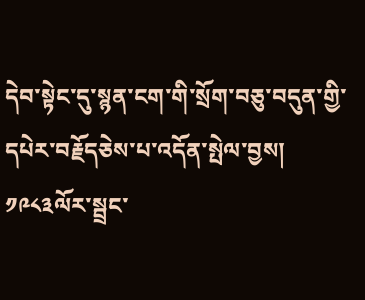དེབ་སྟེང་དུ་སྙན་ངག་གི་སྲོག་བཅུ་བདུན་གྱི་དཔེར་བརྗོདཅེས་པ་འདོན་སྤེལ་བྱས།  ༡༩༨༣ལོར་སྦྲང་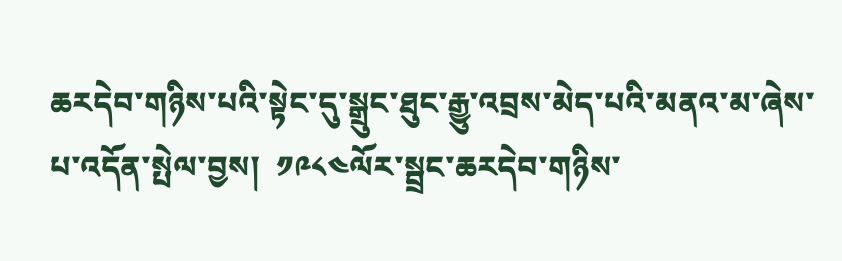ཆརདེབ་གཉིས་པའི་སྟེང་དུ་སྒྲུང་ཐུང་རྒྱུ་འབྲས་མེད་པའི་མནའ་མ་ཞེས་པ་འདོན་སྤེལ་བྱས།  ༡༩༨༤ལོར་སྦྲང་ཆརདེབ་གཉིས་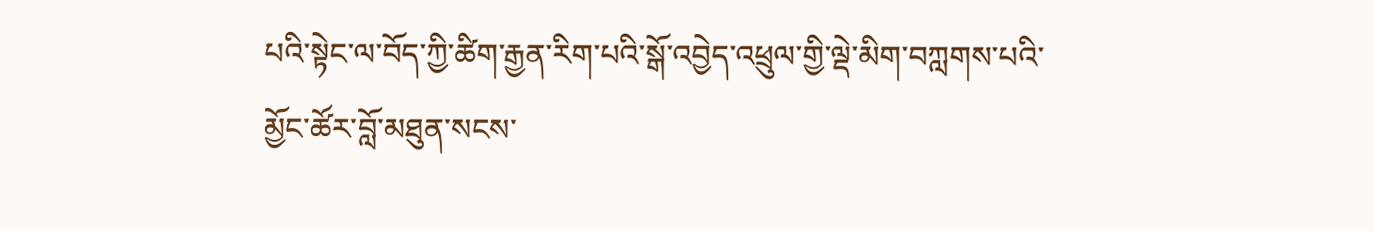པའི་སྟེང་ལ་བོད་ཀྱི་ཚིག་རྒྱན་རིག་པའི་སྒོ་འབྱེད་འཕྲུལ་གྱི་ལྡེ་མིག་བཀླགས་པའི་མྱོང་ཚོར་བློ་མཐུན་སངས་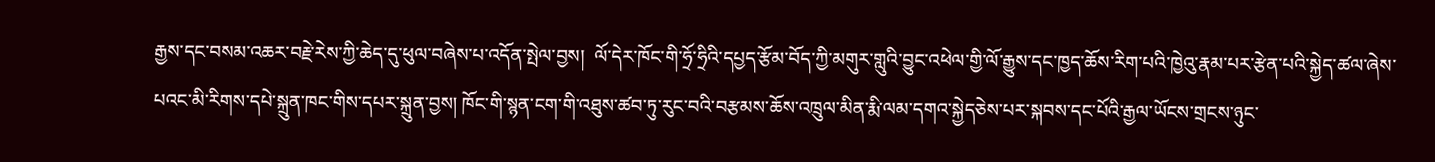རྒྱས་དང་བསམ་འཆར་བརྗེ་རེས་ཀྱི་ཆེད་དུ་ཕུལ་བཞེས་པ་འདོན་སྤེལ་བྱས།  ལོ་དེར་ཁོང་གི་ཧྲོ་ཧྲིའི་དཔྱད་རྩོམ་བོད་ཀྱི་མགུར་གླུའི་བྱུང་འཕེལ་གྱི་ལོ་རྒྱུས་དང་ཁྱད་ཆོས་རིག་པའི་ཁྱེའུ་རྣམ་པར་རྩེན་པའི་སྐྱེད་ཚལ་ཞེས་པའང་མི་རིགས་དཔེ་སྐྲུན་ཁང་གིས་དཔར་སྐྲུན་བྱས། ཁོང་གི་སྙན་ངག་གི་འཐུས་ཚབ་ཏུ་རུང་བའི་བརྩམས་ཆོས་འཁྲུལ་མིན་རྨི་ལམ་དགའ་སྐྱེདཅེས་པར་སྐབས་དང་པོའི་རྒྱལ་ཡོངས་གྲངས་ཉུང་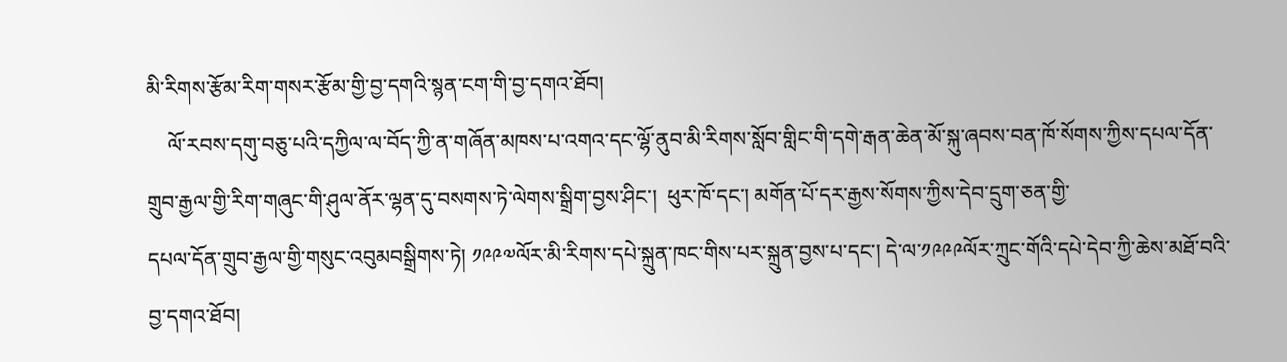མི་རིགས་རྩོམ་རིག་གསར་རྩོམ་གྱི་བྱ་དགའི་སྙན་ངག་གི་བྱ་དགའ་ཐོབ།
    ལོ་རབས་དགུ་བཅུ་པའི་དཀྱིལ་ལ་བོད་ཀྱི་ན་གཞོན་མཁས་པ་འགའ་དང་ལྷོ་ནུབ་མི་རིགས་སློབ་གླིང་གི་དགེ་རྒན་ཆེན་མོ་སྐུ་ཞབས་བན་ཁོ་སོགས་ཀྱིས་དཔལ་དོན་གྲུབ་རྒྱལ་གྱི་རིག་གཞུང་གི་ཤུལ་ནོར་ལྷན་དུ་བསགས་ཏེ་ལེགས་སྒྲིག་བྱས་ཤིང་།  ཕུར་ཁོ་དང་། མགོན་པོ་དར་རྒྱས་སོགས་ཀྱིས་དེབ་དྲུག་ཅན་གྱི་
དཔལ་དོན་གྲུབ་རྒྱལ་གྱི་གསུང་འབུམབསྒྲིགས་ཏེ། ༡༩༩༧ལོར་མི་རིགས་དཔེ་སྐྲུན་ཁང་གིས་པར་སྐྲུན་བྱས་པ་དང་། དེ་ལ་༡༩༩༩ལོར་ཀྲུང་གོའི་དཔེ་དེབ་ཀྱི་ཆེས་མཐོ་བའི་བྱ་དགའ་ཐོབ།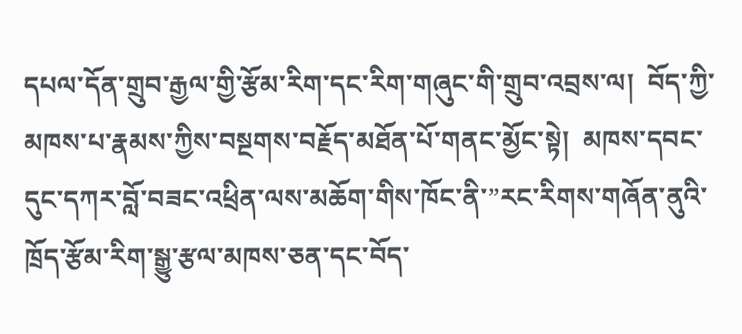དཔལ་དོན་གྲུབ་རྒྱལ་གྱི་རྩོམ་རིག་དང་རིག་གཞུང་གི་གྲུབ་འབྲས་ལ།  བོད་ཀྱི་མཁས་པ་རྣམས་ཀྱིས་བསྔགས་བརྗོད་མཐོན་པོ་གནང་མྱོང་སྟེ།  མཁས་དབང་དུང་དཀར་བློ་བཟང་འཕྲིན་ལས་མཆོག་གིས་ཁོང་ནི་”རང་རིགས་གཞོན་ནུའི་ཁྲོད་རྩོམ་རིག་སྒྱུ་རྩལ་མཁས་ཅན་དང་བོད་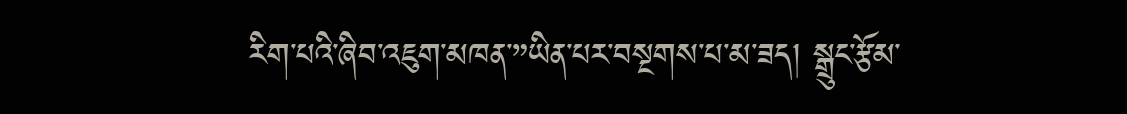རིག་པའི་ཞིབ་འཇུག་མཁན་”ཡིན་པར་བསྔགས་པ་མ་ཟད། སྒྲུང་རྩོམ་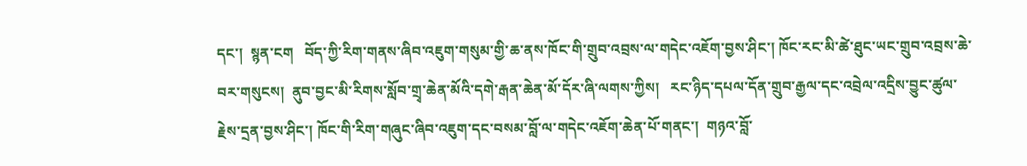དང་།  སྙན་ངག   བོད་ཀྱི་རིག་གནས་ཞིབ་འཇུག་གསུམ་གྱི་ཆ་ནས་ཁོང་གི་གྲུབ་འབྲས་ལ་གདེང་འཇོག་བྱས་ཤིང་། ཁོང་རང་མི་ཚེ་ཐུང་ཡང་གྲུབ་འབྲས་ཆེ་བར་གསུངས།  ནུབ་བྱང་མི་རིགས་སློབ་གྲྭ་ཆེན་མོའི་དགེ་རྒན་ཆེན་མོ་དོར་ཞི་ལགས་ཀྱིས།   རང་ཉིད་དཔལ་དོན་གྲུབ་རྒྱལ་དང་འབྲེལ་འདྲིས་བྱུང་ཚུལ་རྗེས་དྲན་བྱས་ཤིང་། ཁོང་གི་རིག་གཞུང་ཞིབ་འཇུག་དང་བསམ་བློ་ལ་གདེང་འཇོག་ཆེན་པོ་གནང་།  གཉའ་བློ་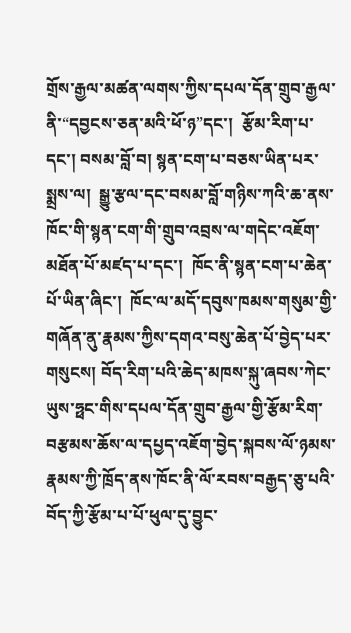གྲོས་རྒྱལ་མཚན་ལགས་ཀྱིས་དཔལ་དོན་གྲུབ་རྒྱལ་ནི་“དབྱངས་ཅན་མའི་ཕོ་ཉ”དང་།  རྩོམ་རིག་པ་དང་། བསམ་བློ་བ། སྙན་ངག་པ་བཅས་ཡིན་པར་སྨྲས་ལ།  སྒྱུ་རྩལ་དང་བསམ་བློ་གཉིས་ཀའི་ཆ་ནས་ཁོང་གི་སྙན་ངག་གི་གྲུབ་འབྲས་ལ་གདེང་འཇོག་མཐོན་པོ་མཛད་པ་དང་།  ཁོང་ནི་སྙན་ངག་པ་ཆེན་པོ་ཡིན་ཞིང་།  ཁོང་ལ་མདོ་དབུས་ཁམས་གསུམ་གྱི་གཞོན་ནུ་རྣམས་ཀྱིས་དགའ་བསུ་ཆེན་པོ་བྱེད་པར་གསུངས། བོད་རིག་པའི་ཆེད་མཁས་སྐུ་ཞབས་ཀེང་ཡུས་ཧྥང་གིས་དཔལ་དོན་གྲུབ་རྒྱལ་གྱི་རྩོམ་རིག་བརྩམས་ཆོས་ལ་དཔྱད་འཇོག་བྱེད་སྐབས་ལོ་ཉམས་རྣམས་ཀྱི་ཁྲོད་ནས་ཁོང་ནི་ལོ་རབས་བརྒྱད་ཅུ་པའི་བོད་ཀྱི་རྩོམ་པ་པོ་ཕུལ་དུ་བྱུང་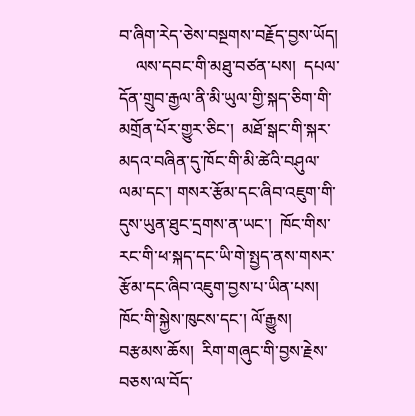བ་ཞིག་རེད་ཅེས་བསྔགས་བརྗོད་བྱས་ཡོད།
    ལས་དབང་གི་མཐུ་བཙན་པས།  དཔལ་དོན་གྲུབ་རྒྱལ་ནི་མི་ཡུལ་གྱི་སྐད་ཅིག་གི་མགྲོན་པོར་གྱུར་ཅིང་།  མཐོ་སྒང་གི་སྐར་མདའ་བཞིན་དུ་ཁོང་གི་མི་ཚེའི་བཤུལ་ལམ་དང་། གསར་རྩོམ་དང་ཞིབ་འཇུག་གི་དུས་ཡུན་ཐུང་དྲགས་ན་ཡང་།  ཁོང་གིས་རང་གི་ཕ་སྐད་དང་ཡི་གེ་སྤྱད་ནས་གསར་རྩོམ་དང་ཞིབ་འཇུག་བྱས་པ་ཡིན་པས། ཁོང་གི་སྐྱེས་ཁུངས་དང་། ལོ་རྒྱུས།  བརྩམས་ཆོས།  རིག་གཞུང་གི་བྱས་རྗེས་བཅས་ལ་བོད་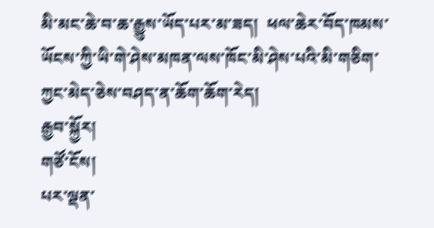མི་མང་ཆེ་བ་ཆ་རྒྱུས་ཡོད་པར་མ་ཟད།  ཕལ་ཆེར་བོད་ཁམས་ཡོངས་ཀྱི་ཡི་གེ་ཤེས་མཁན་ལས་ཁོང་མི་ཤེས་པའི་མི་གཅིག་ཀྱང་མེད་ཅེས་བཤད་ན་ཆོག་ཆོག་རེད།
རྒྱབ་སྐྱོར།
གཙོ་ངོས།
པར་ལྡན་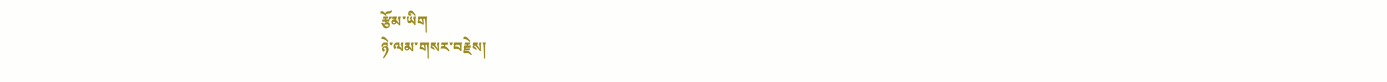རྩོམ་ཡིག
ཉེ་ལམ་གསར་བརྗེས།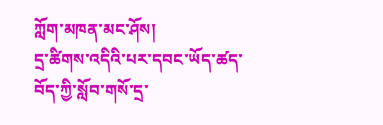ཀློག་མཁན་མང་ཤོས།
དྲ་ཚིགས་འདིའི་པར་དབང་ཡོད་ཚད་བོད་ཀྱི་སློབ་གསོ་དྲ་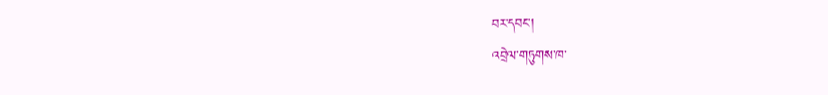བར་དབང་།
འབྲེལ་གཏུགས་ཁ་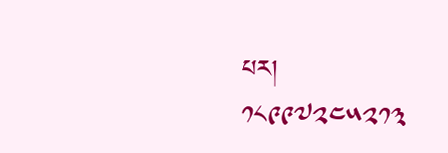པར། ༡༨༩༩༧༢༤༥༢༡༣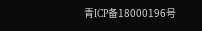青ICP备18000196号